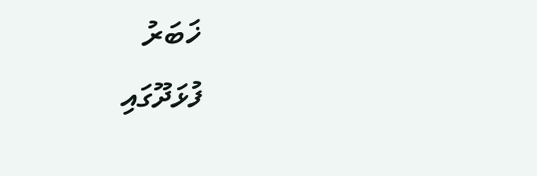ޚަބަރު
ފުޅަދޫގައި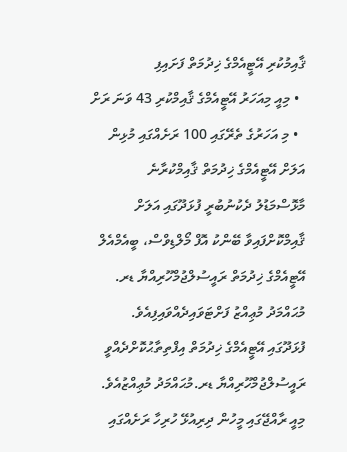ޤާއިމުކުރި އޭޓީއެމްގެ ޚިދުމަތް ފަށައިފި
  • މިއީ މިއަހަރު އޭޓީއެމްގެ ޤާއިމްކުރި 43 ވަނަ ރަށް
  • މި އަހަރުގެ ތެރޭގައި 100 ރަށެއްގައި މުޅިން އަލަށް އޭޓީއެމްގެ ޚިދުމަތް ޤާއިމްކުރާނެ
މާޅޮސްމަޑުލު ދެކުނުބުރީ ފުޅަދޫގައި އަލަށް ޤާއިމްކޮށްފައިވާ ބޭންކު އޮފް މޯލްޑިވްސް، ބީއެމްއެލް އޭޓީއެމްގެ ޚިދުމަތް ރައީސުލްޖުމްހޫރިއްޔާ ޑރ. މުޙައްމަދު މުޢިއްޒު ފަށްޓަވައިދެއްވައިފިއެވެ.
ފުޅަދޫގައި އޭޓީއެމްގެ ޚިދުމަތް އިފްތިތާޙުކޮށްދެއްވީ ރައީސުލްޖުމްހޫރިއްޔާ ޑރ.މުޙައްމަދު މުޢިއްޒުއެވެ. މިއީ ރާއްޖޭގައި މީހުން ދިރިއުޅޭ ހުރިހާ ރަށެއްގައި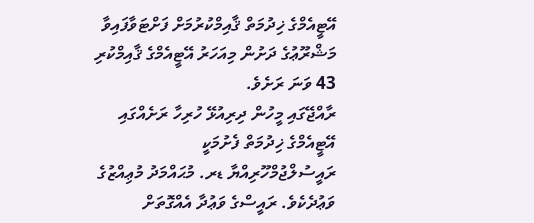އޭޓީއެމްގެ ޚިދުމަތް ޤާއިމްކުރުމަށް ފަށްޓަވާފައިވާ މަޝްރޫޢުގެ ދަށުން މިއަހަރު އޭޓީއެމްގެ ޤާއިމްކުރި 43 ވަނަ ރަށެވެ.
ރާއްޖޭގައި މީހުން ދިރިއުޅޭ ހުރިހާ ރަށެއްގައި އޭޓީއެމްގެ ޚިދުމަތް ފެށުމަކީ ރައީސުލްޖުމްހޫރިއްޔާ ޑރ. މުޙައްމަދު މުޢިއްޒުގެ ވަޢުދެކެވެ. ރައީސްގެ ވަޢުދާ އެއްގޮތަށް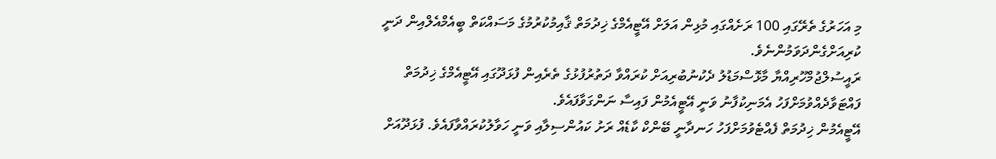މި އަހަރުގެ ތެރޭގައި 100 ރަށެއްގައި މުޅިން އަލަށް އޭޓީއެމްގެ ޚިދުމަތް ޤާއިމުކުރުމުގެ މަސައްކަތް ބީއެމްއެލްއިން ދަނީ ކުރިއަށްގެންދަވަމުންނެވެ.
ރައީސުލްޖުމްހޫރިއްޔާ މާޅޮސްމަޑުލު ދެކުނުބުރިއަށް ކުރައްވާ ދަތުރުފުޅުގެ ތެރެއިން ފުޅަދޫގައި އޭޓީއެމްގެ ޚިދުމަތް ފައްޓަވާދެއްވުމަށްފަހު އެމަނިކުފާނު ވަނީ އޭޓީއެމުން ފައިސާ ނަންގަވާފައެވެ.
އޭޓީއެމުން ޚިދުމަތް ފެއްޓެވުމަށްފަހު ހަނދާނީ ބޭންކް ކާޑެއް ރަށު ކައުންސިލާއި ވަނީ ހަވާލުކުރައްވާފައެވެ. ފުޅަދޫއަށް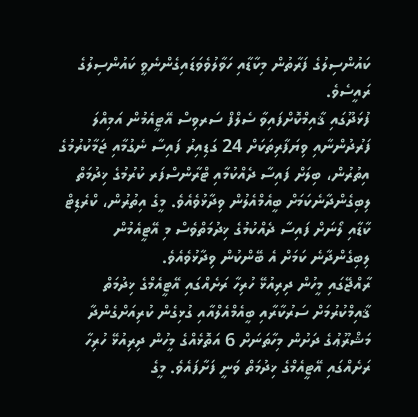ކައުންސިލުގެ ފަރާތުން މިކާޑާއި ހަވާލުވެވަޑައިގެންނެވީ ކައުންސިލުގެ ރައީސެވެ.
ފުޅަދޫގައި ޤާއިމްކޮށްފައިވާ ސެލްފް ސަރވިސް އޭޓީއެމުން އަމިއްލަ ފަރުދުންނާއި ވިޔަފާރިތަކަށް 24 ގަޑިއިރު ފައިސާ ނެގުމާއި ޖަމާކުރުމުގެ އިތުރުން، ބިލަށް ފައިސާ ދެއްކުމާއި ޓްރާންސްފަރ ކުރުމުގެ ޚިދުމަތް ލިބިގެންދާނެކަމަށް ބީއެމްއެލުން ވިދާޅުވެއެވެ. މީގެ އިތުރުން، ކްރެޑިޓް ކާޑާއި ލޯނަށް ފައިސާ ދެއްކުމުގެ ޚިދުމަތްވެސް މި އޭޓީއެމުން ލިބިގެންދާނެ ކަމަށް އެ ބޭންކުން ވިދާޅުވެއެވެ.
ރާއްޖޭގައި މީހުން ދިރިއުޅޭ ހުރިހާ ރަށެއްގައި އޭޓީއެމްގެ ޚިދުމަތް ޤާއިމްކުރުމަށް ސަރުކާރާއި ބީއެމްއެލްއާއި ގުޅިގެން ކުރިއަށްގެންދާ މަޝްރޫޢުގެ ދަށުން މިހާތަނަށް 6 އަތޮޅެއްގެ މީހުން ދިރިއުޅޭ ހުރިހާ ރަށެއްގައި އޭޓީއެމްގެ ޚިދުމަތް ވަނީ ފަށާފައެވެ. މީގެ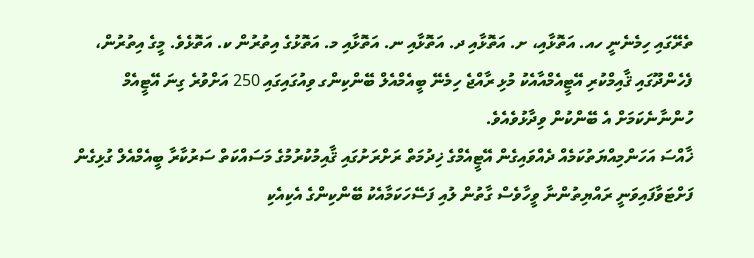ތެރޭގައި ހިމެނެނީ ހއ. އަތޮޅާއި، ށ. އަތޮޅާއި ދ. އަތޮޅާއި ނ. އަތޮޅާއި މ. އަތޮޅުގެ އިތުރުން ކ. އަތޮޅެވެ. މީގެ އިތުރުން، ފެހެންދޫގައި ޤާއިމްކުރި އޭޓީއެމްއާއެކު މުޅި ރާއްޖެ ހިމެނޭ ބީއެމްއެލް ބޭންކިންގ ވިއުގައިގައި 250 އަށްވުރެ ގިނަ އޭޓީއެމް ހުންނާނެކަމަށް އެ ބޭންކުން ވިދާޅުވެއެވެ.
ޚާއްސަ އަހަންމިއްޔަތުކަމެއް ދެއްވައިގެން އޭޓީއެމްގެ ޚިދުމަތް ރަށްރަށުގައި ޤާއިމުކުރުމުގެ މަސައްކަތް ސަރުކާރާ ބީއެމްއެލް ގުޅިގެން ފަށްޓަވާފައިވަނީ ރައްޔިތުންނާ ވީހާވެސް ގާތުން ލުއި ފަސޭހަކަމާއެކު ބޭންކިންގެ އެކިއެކި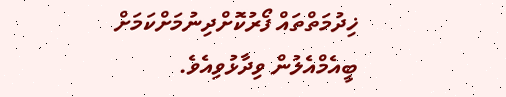ޚިދުމަތްތައް ފޯރުކޮށްދިނުމަށްކަމަށް ބީއެމްއެލުން ވިދާޅުވިއެވެ.